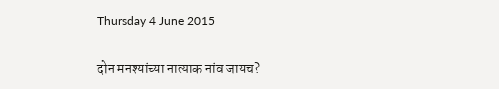Thursday 4 June 2015

दोन मनश्यांच्या नात्याक नांव जायच?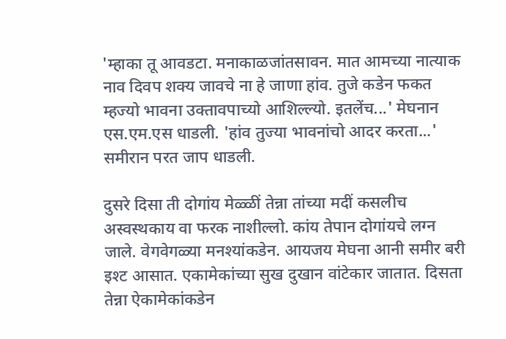'म्हाका तू आवडटा. मनाकाळजांतसावन. मात आमच्या नात्याक नाव दिवप शक्य जावचे ना हे जाणा हांव. तुजे कडेन फकत म्हज्यो भावना उक्तावपाच्यो आशिल्ल्यो. इतलेंच...' मेघनान एस.एम.एस धाडली. 'हांव तुज्या भावनांचो आदर करता...' समीरान परत जाप धाडली.

दुसरे दिसा ती दोगांय मेळ्ळीं तेन्ना तांच्या मदीं कसलीच अस्वस्थकाय वा फरक नाशील्लो. कांय तेपान दोगांयचे लग्न जाले. वेगवेगळ्या मनश्यांकडेन. आयजय मेघना आनी समीर बरी इश्ट आसात. एकामेकांच्या सुख दुखान वांटेकार जातात. दिसता तेन्ना ऐकामेकांकडेन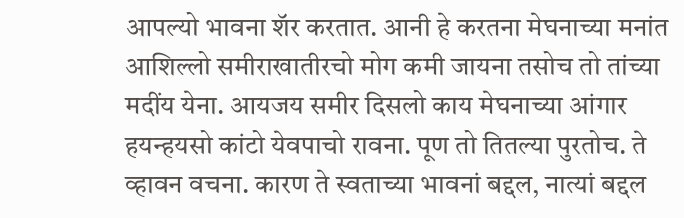आपल्यो भावना शॅर करतात. आनी हे करतना मेघनाच्या मनांत आशिल्लो समीराखातीरचो मोग कमी जायना तसोच तो तांच्या मदींय येना. आयजय समीर दिसलो काय मेघनाच्या आंगार हयन्हयसो कांटो येवपाचो रावना. पूण तो तितल्या पुरतोच. ते व्हावन वचना. कारण ते स्वताच्या भावनां बद्दल, नात्यां बद्दल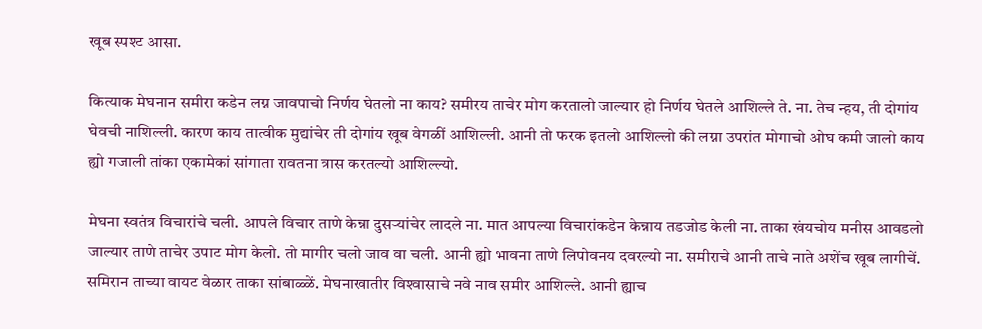खूब स्पश्ट आसा.

कित्याक मेघनान समीरा कडेन लग्न जावपाचो निर्णय घेतलो ना काय? समीरय ताचेर मोग करतालो जाल्यार हो निर्णय घेतले आशिल्ले ते. ना. तेच न्हय, ती दोगांय घेवची नाशिल्ली. कारण काय तात्वीक मुद्यांचेर ती दोगांय खूब वेगळीं आशिल्ली. आनी तो फरक इतलो आशिल्लो की लग्ना उपरांत मोगाचो ओघ कमी जालो काय ह्यो गजाली तांका एकामेकां सांगाता रावतना त्रास करतल्यो आशिल्ल्यो.

मेघना स्वतंत्र विचारांचे चली. आपले विचार ताणे केन्ना दुसर्‍यांचेर लादले ना. मात आपल्या विचारांकडेन केन्नाय तडजोड केली ना. ताका खंयचोय मनीस आवडलो जाल्यार ताणे ताचेर उपाट मोग केलो. तो मागीर चलो जाव वा चली. आनी ह्यो भावना ताणे लिपोवनय दवरल्यो ना. समीराचे आनी ताचे नाते अशेंच खूब लागीचें. समिरान ताच्या वायट वेळार ताका सांबाळ्ळें. मेघनाखातीर विश्‍वासाचे नवे नाव समीर आशिल्ले. आनी ह्याच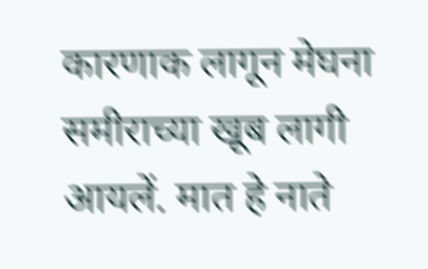कारणाक लागून मेघना समीराच्या खूब लागी आयलें. मात हे नाते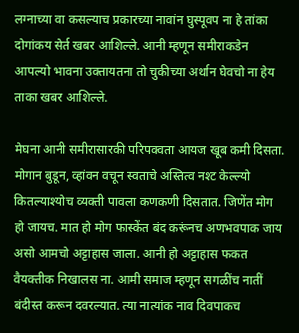लग्नाच्या वा कसल्याच प्रकारच्या नावांन घुस्पूवप ना हे तांका दोगांकय सेर्त खबर आशिल्ले. आनी म्हणून समीराकडेन आपल्यो भावना उक्तायतना तो चुकीच्या अर्थान घेवचो ना हेय ताका खबर आशिल्ले.

मेघना आनी समीरासारकी परिपक्वता आयज खूब कमी दिसता. मोगान बुडून, व्हांवन वचून स्वताचे अस्तित्व नश्ट केल्ल्यो कितल्याश्योच व्यक्ती पावला कणकणी दिसतात. जिणेंत मोग हो जायच. मात हो मोग फास्केंत बंद करूंनच अणभवपाक जाय असो आमचो अट्टाहास जाला. आनी हो अट्टाहास फकत वैयक्तीक निखालस ना. आमी समाज म्हणून सगळींच नातीं बंदीस्त करून दवरल्यात. त्या नात्यांक नाव दिवपाकच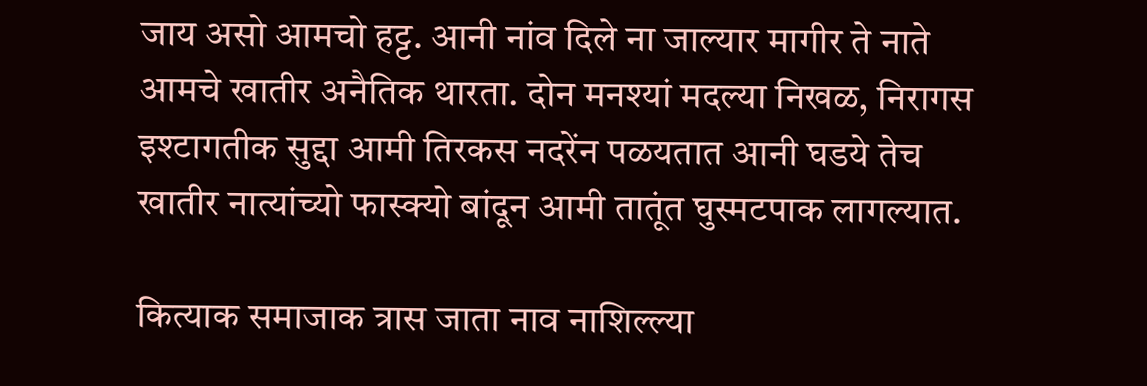जाय असो आमचो हट्ट. आनी नांव दिले ना जाल्यार मागीर ते नाते आमचे खातीर अनैतिक थारता. दोन मनश्यां मदल्या निखळ, निरागस इश्टागतीक सुद्दा आमी तिरकस नदरेंन पळयतात आनी घडये तेच खातीर नात्यांच्यो फास्क्यो बांदून आमी तातूंत घुस्मटपाक लागल्यात.

कित्याक समाजाक त्रास जाता नाव नाशिल्ल्या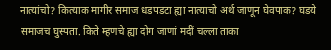नात्यांचो? कित्याक मागीर समाज धडपडटा ह्या नात्याचो अर्थ जाणून घेवपाक? घडये समाजच घुस्पता. किते म्हणचे ह्या दोग जाणां मदीं चल्ला ताका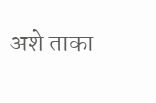अशे ताका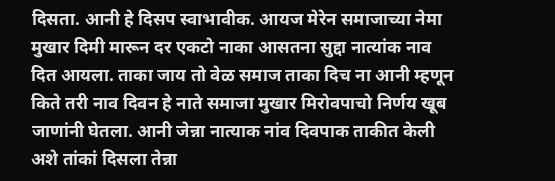दिसता. आनी हे दिसप स्वाभावीक. आयज मेरेन समाजाच्या नेमा मुखार दिमी मारून दर एकटो नाका आसतना सुद्दा नात्यांक नाव दित आयला. ताका जाय तो वेळ समाज ताका दिच ना आनी म्हणून किते तरी नाव दिवन हे नाते समाजा मुखार मिरोवपाचो निर्णय खूब जाणांनी घेतला. आनी जेन्ना नात्याक नांव दिवपाक ताकीत केली अशे तांकां दिसला तेन्ना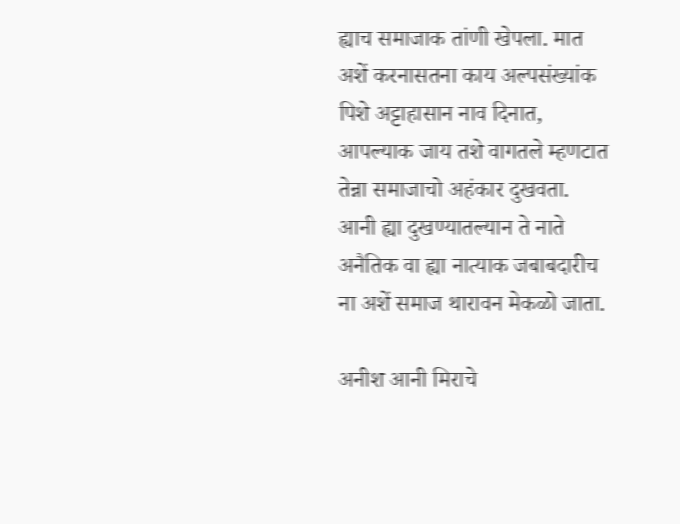ह्याच समाजाक तांणी खेपला. मात अशें करनासतना काय अल्पसंख्यांक पिशे अट्टाहासान नाव दिनात, आपल्याक जाय तशे वागतले म्हणटात तेन्ना समाजाचो अहंकार दुखवता. आनी ह्या दुखण्यातल्यान ते नाते अनैतिक वा ह्या नात्याक जबाबदारीच ना अशें समाज थारावन मेकळो जाता.

अनीश आनी मिराचे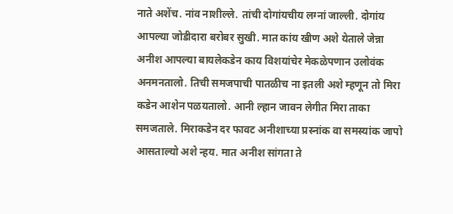नाते अशेंच. नांव नाशील्ले. तांची दोगांयचीय लग्नां जाल्ली. दोगांय आपल्या जोडीदारा बरोबर सुखी. मात कांय खीण अशे येताले जेन्ना अनीश आपल्या बायलेकडेन काय विशयांचेर मेकळेपणान उलोवंक अनमनतालो. तिची समजपाची पातळीच ना इतली अशे म्हणून तो मिरा कडेन आशेन पळयतालो. आनी ल्हान जावन लेगीत मिरा ताका समजताले. मिराकडेन दर फावट अनीशाच्या प्रस्नांक वा समस्यांक जापो आसताल्यो अशे न्हय. मात अनीश सांगता ते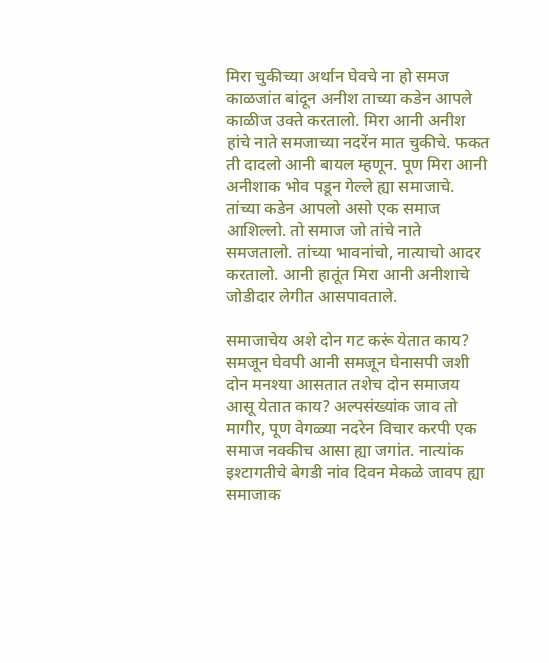मिरा चुकीच्या अर्थान घेवचे ना हो समज काळजांत बांदून अनीश ताच्या कडेन आपले काळीज उक्ते करतालो. मिरा आनी अनीश हांचे नाते समजाच्या नदरेंन मात चुकीचे. फकत ती दादलो आनी बायल म्हणून. पूण मिरा आनी अनीशाक भोव पडून गेल्ले ह्या समाजाचे. तांच्या कडेन आपलो असो एक समाज आशिल्लो. तो समाज जो तांचे नाते समजतालो. तांच्या भावनांचो, नात्याचो आदर करतालो. आनी हातूंत मिरा आनी अनीशाचे जोडीदार लेगीत आसपावताले.

समाजाचेय अशे दोन गट करूं येतात काय? समजून घेवपी आनी समजून घेनासपी जशी दोन मनश्या आसतात तशेच दोन समाजय आसू येतात काय? अल्पसंख्यांक जाव तो मागीर, पूण वेगळ्या नदरेन विचार करपी एक समाज नक्कीच आसा ह्या जगांत. नात्यांक इश्टागतीचे बेगडी नांव दिवन मेकळे जावप ह्या समाजाक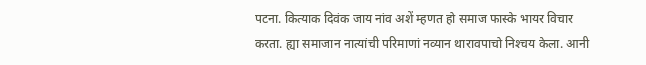पटना. कित्याक दिवंक जाय नांव अशें म्हणत हो समाज फास्के भायर विचार करता. ह्या समाजान नात्यांची परिमाणां नव्यान थारावपाचो निश्‍चय केला. आनी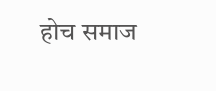होच समाज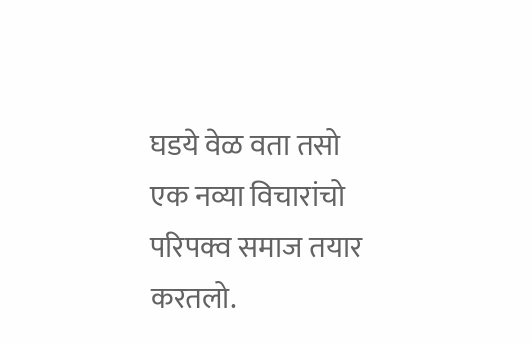घडये वेळ वता तसो एक नव्या विचारांचो परिपक्व समाज तयार करतलो.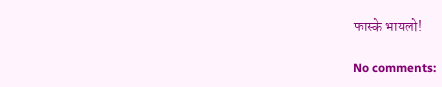फास्के भायलो!

No comments: